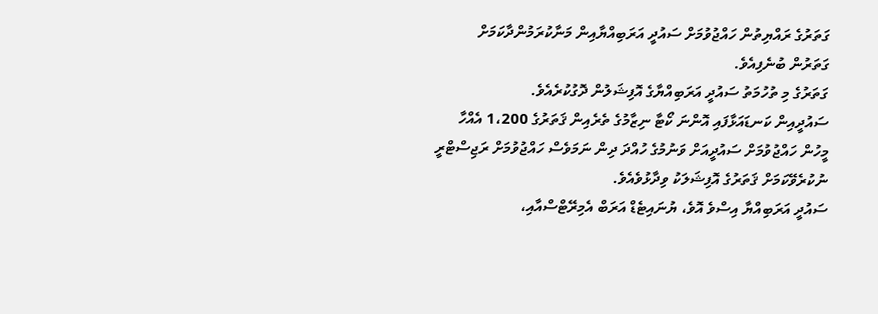ގަތަރުގެ ރައްޔިތުން ހައްޖުވުމަށް ސައުދީ އަރަބިއްޔާއިން މަނާކުރަމުންދާކަމަށް ގަތަރުން ބުނެފިއެވެ.
ގަތަރުގެ މި ތުހުމަތު ސައުދީ އަރަބިއްޔާގެ އޮފިޝަލުން ދޮގުކުރެއެވެ.
ސައުދީއިން ކަނޑައަޅާފައި އޮންނަ ކޯޓާ ނިޒާމުގެ ތެރެއިން ޤަތަރުގެ 1،200 އެއްހާ މީހުން ހައްޖުވުމަށް ސައުދީއަށް ވަނުމުގެ ހުއްދަ ދިން ނަމަވެސް ހައްޖުވުމަށް ރަޖިސްޓްރީ ނުކުރެވޭކަމަށް ޤަތަރުގެ އޮފިޝަލަކު ވިދާޅުވެއެވެ.
ސައުދީ އަރަބިއްޔާ އިސްވެ އޮވެ، ޔުނައިޓެޑް އަރަބް އެމިރޭޓްސްއާއި،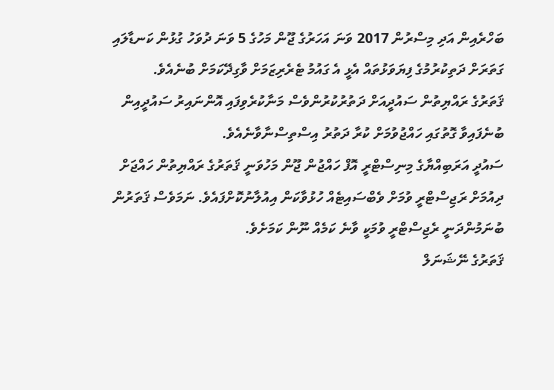ބަހްރެއިން އަދި މިސްރުން 2017 ވަނަ އަހަރުގެ ޖޫން މަހުގެ 5 ވަނަ ދުވަހު ގުޅުން ކަނޑާލައި ގަތަރަށް ދަތިކުރުމުގެ ފިޔަވަޅުތައް އެޅީ އެ ގައުމު ޓެރެރިޒަމަށް ވާގިދޭކަމަށް ބުނެއެވެ.
ޤަތަރުގެ ރައްޔިތުން ސައުދީއަށް ދަތުރުކުރުންވެސް މަނާކުރެވިފައި އޮންނައިރު ސައުދީއިން ބުނެފައިވާ ގޮތުގައި ހައްޖުވުމަށް ކުރާ ދަތުރު އިސްތިސްނާވާނެއެވެ.
ސައުދީ އަރަބިއްޔާގެ މިނިސްޓްރީ އޮފް ހައްޖުން ޖޫން މަހުވަނީ ޤަތަރުގެ ރައްޔިތުން ހައްޖަށް ދިއުމަށް ރަޖިސްޓްރީ ވުމަށް ވެބްސައިޓެއް ހުޅުވާކަން އިއުލާނުކޮށްފައެވެ. ނަމަވެސް ޤަތަރުން ބުނަމުންދަނީ ރެޖިސްޓްރީ ވުމަކީ ވާނެ ކަމެއް ނޫން ކަމަށެވެ.
ޤަތަރުގެ ނޭޝަނަލް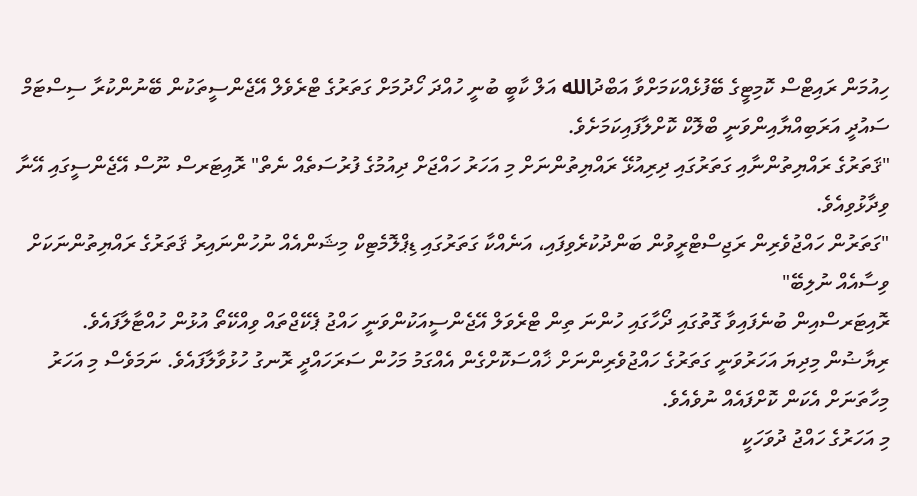ހިއުމަން ރައިޓްސް ކޮމިޓީގެ ބޭފުޅެއްކަމަށްވާ އަބްދުالله އަލް ކާބީ ބުނީ ހުއްދަ ހޯދުމަށް ގަތަރުގެ ޓްރެވެލް އޭޖެންސީތަކުން ބޭނުންކުރާ ސިސްޓަމް ސައުދީ އަރަބިއްޔާއިންވަނީ ބްލޮކް ކޮށްލާފައިކަމަށެވެ.
"ޤަތަރުގެ ރައްޔިތުންނާއި ގަތަރުގައި ދިރިއުޅޭ ރައްޔިތުންނަށް މި އަހަރު ހައްޖަށް ދިއުމުގެ ފުރުސަތެއް ނެތް" ރޮއިޓަރސް ނޫސް އޭޖެންސީގައި އޭނާ ވިދާޅުވިއެވެ.
"ގަތަރުން ހައްޖުވެރިން ރަޖިސްޓްރީވުން ބަންދުކުރެވިފައި، އަނެއްކާ ގަތަރުގައި ޑިޕްލޮމެޓިކް މިޝަންއެއް ނުހުންނައިރު ޤަތަރުގެ ރައްޔިތުންނަކަށް ވިސާއެއް ނުލިބޭ"
ރޮއިޓަރސްއިން ބުނެފައިވާ ގޮތުގައި ދޯހާގައި ހުންނަ ތިން ޓްރެވަލް އޭޖެންސީއަކުންވަނީ ހައްޖު ޕެކޭޖްތައް ވިއްކޭތޯ އުޅުން ހުއްޓާލާފައެވެ.
ރިޔާޟުން މިދިޔަ އަހަރުވަނީ ގަތަރުގެ ހައްޖުވެރިންނަށް ޚާއްސަކޮށްގެން އެއްގަމު މަހުން ސަރަހައްދީ ރޮނގު ހުޅުވާލާފައެވެ. ނަމަވެސް މި އަހަރު މިހާތަނަށް އެކަން ކޮށްފައެއް ނުވެއެވެ.
މި އަހަރުގެ ހައްޖު ދުވަހަކީ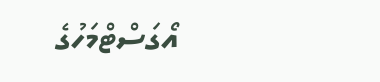އޯގަސްޓްމަހުގެ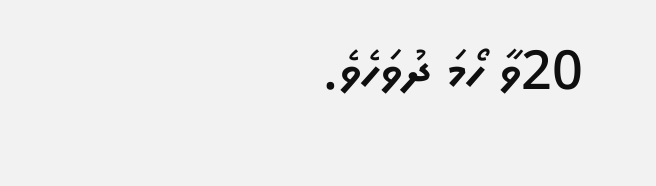20ވާ ހޯމަ ދުވަހެވެ.